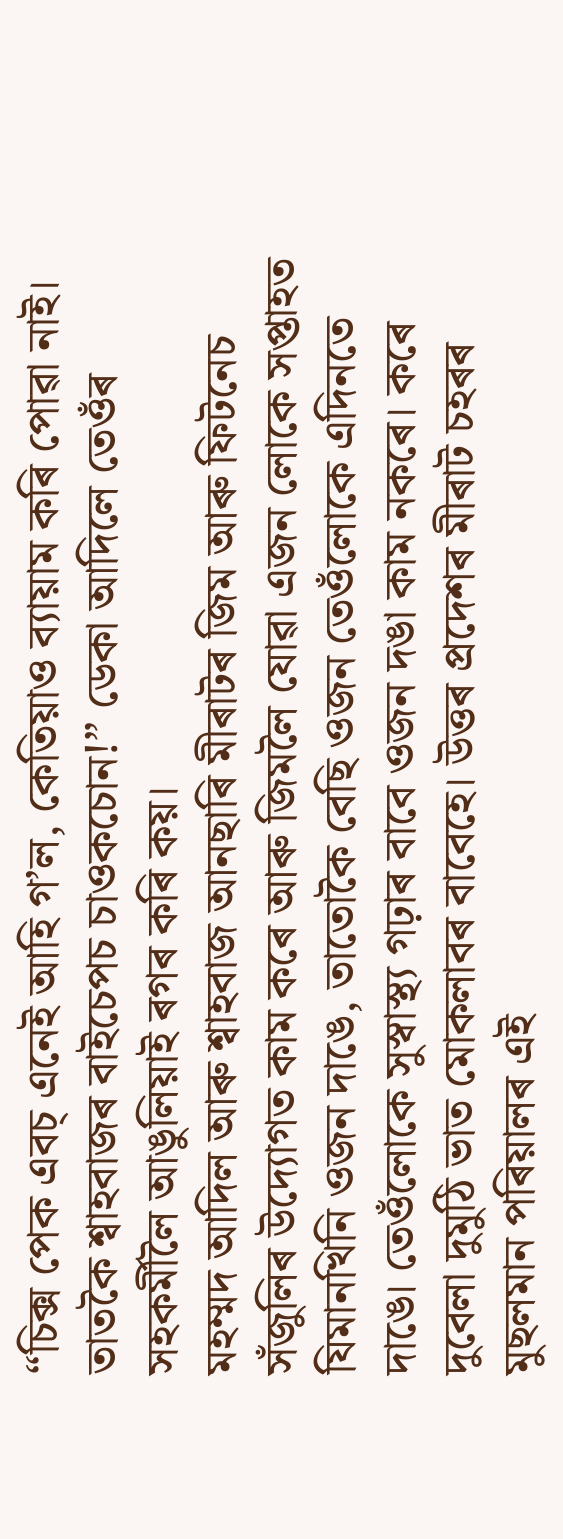“চিক্স পেক এবচ্ এনেই আহি গ’ল, কেতিয়াও ব্যায়াম কৰি পোৱা নাই। তাতকৈ শ্বাহবাজৰ বাইচেপচ চাওকচোন!” ডেকা আদিলে তেওঁৰ সহকৰ্মীলৈ আঙুলিয়াই ৰগৰ কৰি কয়।
মহম্মদ আদিল আৰু শ্বাহবাজ আনছাৰি মীৰাটৰ জিম আৰু ফিটনেচ সঁজুলিৰ উদ্যোগত কাম কৰে আৰু জিমলৈ যোৱা এজন লোকে সপ্তাহত যিমানখিনি ওজন দাঙে, তাতোকৈ বেছি ওজন তেওঁলোকে এদিনতে দাঙে। তেওঁলোকে সুস্বাস্থ্য গঢ়াৰ বাবে ওজন দঙা কাম নকৰে। কৰে দুবেলা দুমুঠি ভাত মোকলাবৰ বাবেহে। উত্তৰ প্ৰদেশৰ মীৰাট চহৰৰ মুছলমান পৰিয়ালৰ এই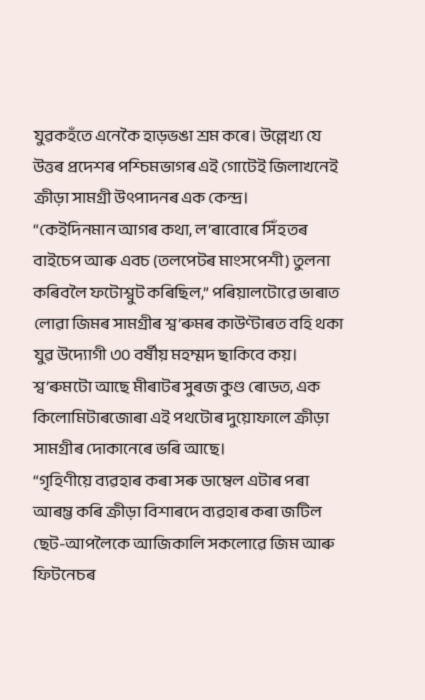যুৱকহঁতে এনেকৈ হাড়ভঙা শ্ৰম কৰে। উল্লেখ্য যে উত্তৰ প্ৰদেশৰ পশ্চিমভাগৰ এই গোটেই জিলাখনেই ক্ৰীড়া সামগ্ৰী উৎপাদনৰ এক কেন্দ্ৰ।
“কেইদিনমান আগৰ কথা, ল’ৰাবোৰে সিঁহতৰ বাইচেপ আৰু এবচ (তলপেটৰ মাংসপেশী) তুলনা কৰিবলৈ ফটোশ্বুট কৰিছিল,” পৰিয়ালটোৱে ভাৰাত লোৱা জিমৰ সামগ্ৰীৰ শ্ব’ৰুমৰ কাউণ্টাৰত বহি থকা যুৱ উদ্যোগী ৩০ বৰ্ষীয় মহম্মদ ছাকিবে কয়। শ্ব’ৰুমটো আছে মীৰাটৰ সুৰজ কুণ্ড ৰোডত, এক কিলোমিটাৰজোৰা এই পথটোৰ দুয়োফালে ক্ৰীড়া সামগ্ৰীৰ দোকানেৰে ভৰি আছে।
“গৃহিণীয়ে ব্যৱহাৰ কৰা সৰু ডাম্বেল এটাৰ পৰা আৰম্ভ কৰি ক্ৰীড়া বিশাৰদে ব্যৱহাৰ কৰা জটিল ছেট-আপলৈকে আজিকালি সকলোৱে জিম আৰু ফিটনেচৰ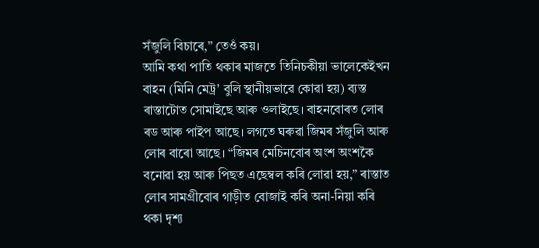সঁজুলি বিচাৰে,” তেওঁ কয়।
আমি কথা পাতি থকাৰ মাজতে তিনিচকীয়া ভালেকেইখন বাহন (মিনি মেট্ৰ’ বুলি স্থানীয়ভাৱে কোৱা হয়) ব্যস্ত ৰাস্তাটোত সোমাইছে আৰু ওলাইছে। বাহনবোৰত লোৰ ৰড আৰু পাইপ আছে। লগতে ঘৰুৱা জিমৰ সঁজুলি আৰু লোৰ বাৰো আছে। “জিমৰ মেচিনবোৰ অংশ অংশকৈ বনোৱা হয় আৰু পিছত এছেম্বল কৰি লোৱা হয়,” ৰাস্তাত লোৰ সামগ্ৰীবোৰ গাড়ীত বোজাই কৰি অনা-নিয়া কৰি থকা দৃশ্য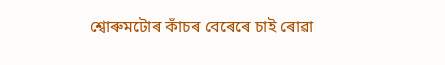শ্বোৰুমটোৰ কাঁচৰ বেৰেৰে চাই ৰোৱা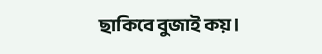ছাকিবে বুজাই কয়।